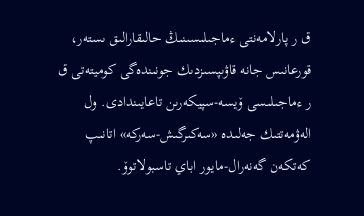ق ر پارلامەنتى ءماجىلىسىنىڭ حالىقارالىق ىستەر، قورعانىس جانە قاۋىپسىزدىك جونىندەگى كوميتەتى ق ر ءماجىلىسى ۆيسە-سپيكەرىن تاعايىندادى. ول الەۋمەتتىك جەلىدە «سەكىرگىش-سەركە» اتانىپ كەتكەن گەنەرال-مايور اباي تاسبولاتوۆ.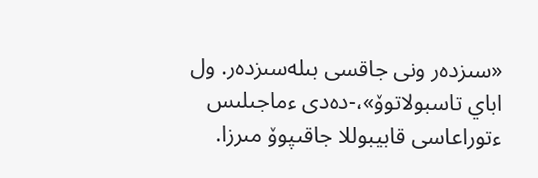«سىزدەر ونى جاقسى بىلەسىزدەر. ول اباي تاسبولاتوۆ»،-دەدى ءماجىلىس ءتوراعاسى قابيبوللا جاقىپوۆ مىرزا.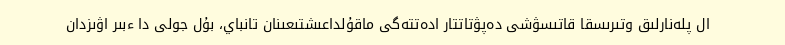ال پلەنارلىق وتىرىسقا قاتىسۋشى دەپۋتاتتار ادەتتەگى ماقۇلداعىشتىعىنان تانباي، بۇل جولى دا ءبىر اۋىزدان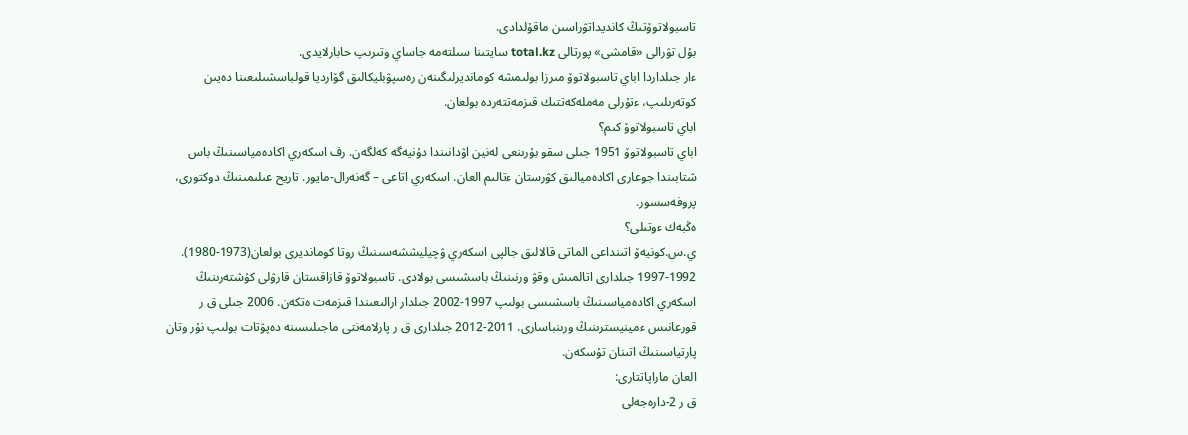تاسبولاتوۆتىڭ كانديداتۋراسىن ماقۇلدادى.
بۇل تۋرالى «قامشى» پورتالى total.kz سايتىنا سىلتەمە جاساي وتىرىپ حابارلايدى.
ءار جىلداردا اباي تاسبولاتوۆ مىرزا بولىمشە كومانديرلىگىنەن رەسپۋبليكالىق گۆارديا قولباسشىلىعىنا دەيىن كوتەرىلىپ، ءتۇرلى مەملەكەتتىك قىزمەتتەردە بولعان.
اباي تاسبولاتوۆ كىم؟
اباي تاسبولاتوۆ 1951 جىلى سقو بۇرىنعى لەنين اۋدانىندا دۇنيەگە كەلگەن. رف اسكەري اكادەمياسىنىڭ باس شتابىندا جوعارى اكادەميالىق كۋرستان ءتالىم العان. اسكەري اتاعى – گەنەرال-مايور. تاريح عىلىمىنىڭ دوكتورى، پروفەسسور.
ەڭبەك ءوتىلى؟
ي.س.كونيەۆ اتىنداعى الماتى قالالىق جالپى اسكەري ۋچيليششەسىنىڭ روتا كومانديرى بولعان(1973-1980). 1992-1997 جىلدارى اتالمىش وقۋ ورنىنىڭ باسشىسى بولادى. تاسبولاتوۆ قازاقستان قارۋلى كۇشتەرىنىڭ اسكەري اكادەمياسىنىڭ باسشىسى بولىپ 1997-2002 جىلدار ارالىعىندا قىزمەت ەتكەن. 2006 جىلى ق ر قورعانىس ءمينيسترىنىڭ ورىنباسارى. 2011-2012 جىلدارى ق ر پارلامەنتى ماجىلىسىنە دەپۋتات بولىپ نۇر وتان پارتياسىنىڭ اتىنان تۇسكەن.
العان ماراپاتتارى:
ق ر 2-دارەجەلى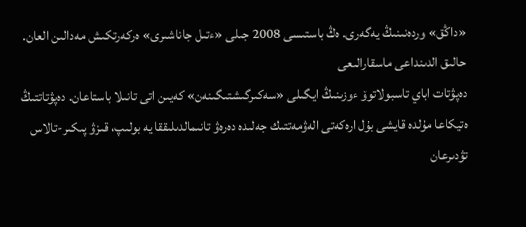«داڭق» وردەنىنىڭ يەگەرى. ەڭ باستىسى 2008 جىلى «ءتىل جاناشىرى» ەركەرتكىش مەدالىن العان.
حالىق الدىنداعى ماسقارالىعى
دەپۋتات اباي تاسبولاتوۆ ءوزىنىڭ ايگىلى «سەكىرگىشتىگىنەن» كەيىن اتى تانىلا باستاعان. دەپۋتاتتىڭ ەتيكاعا مۇلدە قايشى بۇل ارەكەتى الەۋمەتتىك جەلىدە دەرەۋ تانىمالدىلىققا يە بولىپ، قىزۋ پىكىر-تالاس تۋدىرعان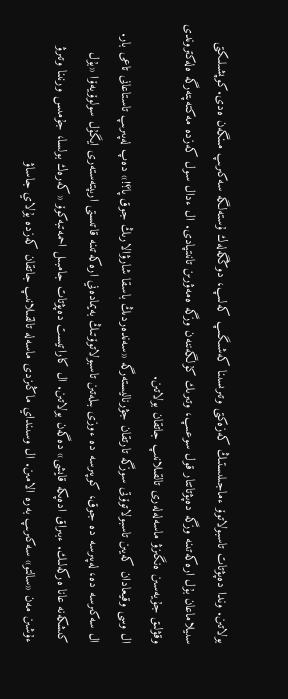بولاتىن. وندا دەپۋتات تاسبولاتوۆ ءماجىلىستىڭ كەزەكتى وتىرىسىنا كەشىگىپ كەلىپ، دوڭگەلەك ۇستەلگە سەكىرىپ مىنگەن ەدى.كوپشىلىكتى سىيلاماعان بۇل ارەكەتىنە وزگە دەپۋتاتتار قول سوعىپ، وتىرىك كۇلگەننەن وزگە ەمەۋرىن تانىتپادى. ال ءدال سول كەزدە مەكتەپتەرگە ەلەكتروندى وقۋلىق جۇيەسىن ەنگىزۋ ماسەلەلەرى تالقىلانىپ جاتقان بولاتىن.
ال وسى وقيعادان كەيىن تاسبولاتوۆتى سوزگە تارتقان جۋرناليستەرگە «سەندەردىڭ باسقا شارۋالارىڭ جوق پا؟!» دەپ لەپىرىپ تاستاعانى تاعى بار.
ال سەكىرسە دە، لەپىرسە دە جوق، كوپىرسە دە ءوزى بىلەتىن تاسبولاتوۆتىڭ بەيمادەني ارەكەتىنە قاتىستى ارىپتەستەرى ايگۇل سولوۆيەۆا «بۇل كىشكەنە عانا ەركەلىك. ءبىراق ادەپكە قايشى» دەگەن بولاتىن. ال كاراتيست دەپۋتات جامبىل احمەتبەكوۆ «كەرەك بولسا، جۇمىس ورنىنا وتىرۋ ءۇشىن مەن «سالتو» سەكىرىپ بەرە الامىن. ال وسىنداي ماڭىزدى ماسەلە تالقىلانىپ جاتقان كەزدە بۇلاي جاساۋ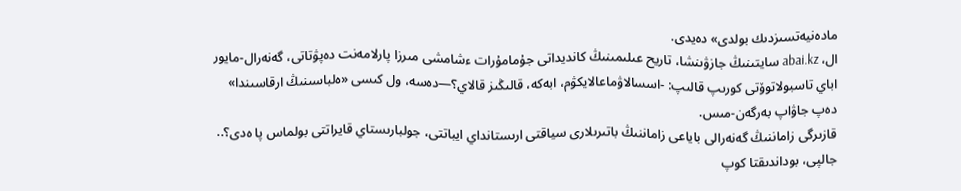مادەنيەتسىزدىك بولدى» دەيدى.
ال، abai.kz سايتىنىڭ جازۋىنشا، تاريح عىلىمىنىڭ كانديداتى جۇمامۇرات ءشامشى مىرزا پارلامەنت دەپۋتاتى، گەنەرال-مايور اباي تاسبولاتوۆتى كورىپ قالىپ: -اسسالاۋماعالايكۋم، ابەكە، قالىڭىز قالاي؟—دەسە، ول كىسى «ەلباسىنىڭ ارقاسىندا» دەپ جاۋاپ بەرگەن-مىس.
قازىرگى زاماننىڭ گەنەرالى باياعى زاماننىڭ باتىرىلارى سياقتى ارىستانداي ايباتتى، جولبارىستاي قايراتتى بولماس پا ەدى؟..
جالپى، بوداندىقتا كوپ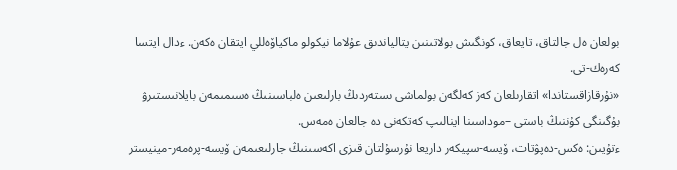بولعان ەل جالتاق، تايعاق، كونگىش بولاتىنىن يتالياندىق عۇلاما نيكولو ماكياۆەللي ايتقان ەكەن. ءدال ايتسا كەرەك-تى.
«نۇرقازاقستاندا» اتقارىلعان كەز كەلگەن بولماشى ىستەردىڭ بارلىعىن ەلباسىنىڭ ەسىمىمەن بايلانىستىرۋ بۇگىنگى كۇننىڭ باستى –موداسىنا اينالىپ كەتكەنى دە جالعان ەمەس.
ءتۇيىن: ەكس-دەپۋتات، ۆيسە-سپيكەر داريعا نۇرسۇلتان قىزى اكەسىنىڭ جارلىعىمەن ۆيسە-پرەمەر-مينيستر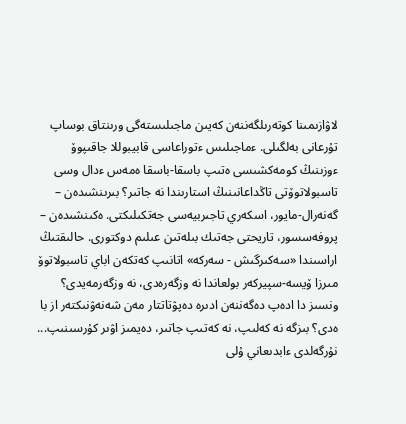لاۋازىمىنا كوتەرىلگەننەن كەيىن ماجىلىستەگى ورىنتاق بوساپ تۇرعانى بەلگىلى. ءماجىلىس ءتوراعاسى قابيبوللا جاقىپوۆ ءوزىنىڭ كومەكشىسى ەتىپ باسقا-باسقا ەمەس ءدال وسى تاسبولاتوۆتى تاڭداعانىنىڭ استارىندا نە جاتىر؟ بىرىنشىدەن – گەنەرال-مايور، اسكەري تاجىربيەسى جەتكىلىكتى. ەكىنشىدەن – پروفەسسور، تاريحتى جەتىك بىلەتىن عىلىم دوكتورى. حالىقتىڭ اراسىندا «سەكىرگىش - سەركە» اتانىپ كەتكەن اباي تاسبولاتوۆ مىرزا ۆيسە-سپيركەر بولعاندا نە وزگەرەدى، نە وزگەرمەيدى؟ ونسىز دا ادەپ دەگەننەن ادىرە دەپۋتاتتار مەن شەنەۋنىكتەر از با ەدى؟ بىزگە نە كەلىپ، نە كەتىپ جاتىر، دەيمىز اۋىر كۇرسىنىپ...
نۇرگەلدى ءابدىعاني ۇلى